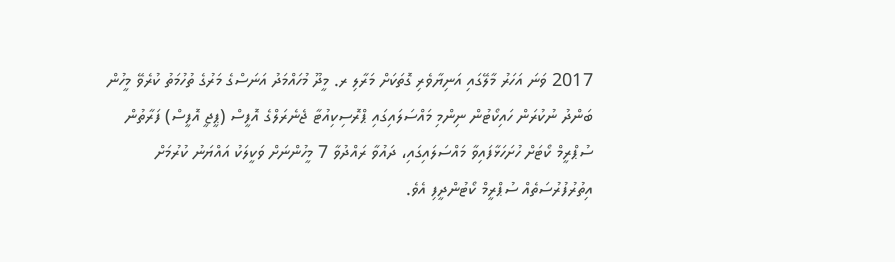2017 ވަނަ އަހަރު މާލޭގައި އަނިޔާވެރި ގޮތަކަށް މަރާލި ރ. މީދޫ މުހައްމަދު އަނަސްގެ މަރުގެ ތުހުމަތު ކުރެވޭ މީހުން ބަންދު ނުކުރަން ހައިކޯޓުން ނިންމި މައްސަލައިގައި ޕްރޮސިކިއުޓާ ޖެނެރަލްގެ އޮފީސް (ޕީޖީ އޮފީސް) ފަރާތުން ސުޕްރީމް ކޯޓަށް ހުށަހަޅާފައިވާ މައްސަލައިގައި، ދައުވާ ރައްދުވާ 7 މީހުންނަށް ވަކީލަކު އައްޔަނު ކުރުމަށް އިތުރުފުރުސަތެއް ސުޕްރީމް ކޯޓުންދީފި އެވެ.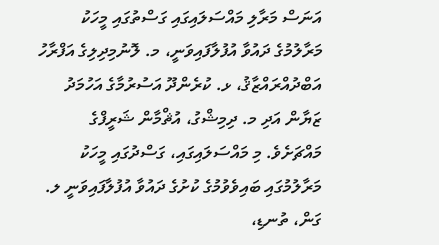އަނަސް މަރާލި މައްސަލައިގައި ގަސްތުގައި މީހަކު މަރާލުމުގެ ދައުވާ އުފުލާފައިވަނީ، މ. ލޮނުމިދިލިގެ އަފްރާހު އަބްދުއްރައްޒާޤު، ޅ. ކުރެންދޫ އަސުރުމާގެ އަހުމަދު ޒަޔާން އަދި މ. ދިމިޝްގު، އުޘްމާން ޝަރީފްގެ މައްޗަށެވެ. މި މައްސަލައިގައި، ގަސްދުގައި މީހަކު މަރާލުމުގައި ބައިވެވުމުގެ ކުށުގެ ދައުވާ އުފުލާފައިވަނީ ލ. ގަން، ތުނޑި،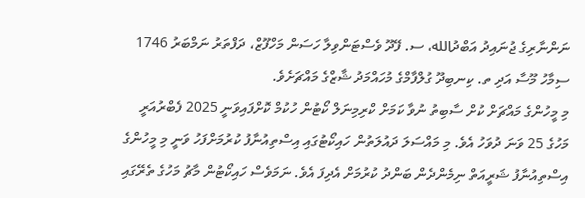ނަންނާރިގެ ޖުނައިދު އަބްދުالله، ސ. ފޭދޫ ވެސްޓަންވިލާ ހަސަން މަހްފޫޒް، ދަފްތަރު ނަމްބަރު 1746 ސިމާހު މޫސާ އަދި ތ. ކިނބިދޫ ގުލްފާމްގެ މުހައްމަދު ޝާޒްގެ މައްޗަށެވެ.
މި މީހުންގެ މައްޗަށް ކުށް ސާބިތު ނުވާ ކަމަށް ކްރިމިނަލް ކޯޓުން ހުކުމް ކޮށްފައިވަނީ 2025 ފެބްރުއަރީ މަހުގެ 25 ވަނަ ދުވަހު އެވެ. މި މައްސަލަ ދައުލަތުން ހައިކޯޓުގައި އިސްތިއުނާފު ކުރުމަށްފަހު ވަނީ މި މީހުންގެ އިސްތިއުނާފު ޝަރީއަތް ނިމެންދެން ބަންދު ކުރުމަށް އެދިފަ އެވެ. ނަމަވެސް ހައިކޯޓުން މާޗު މަހުގެ ތެރޭގައި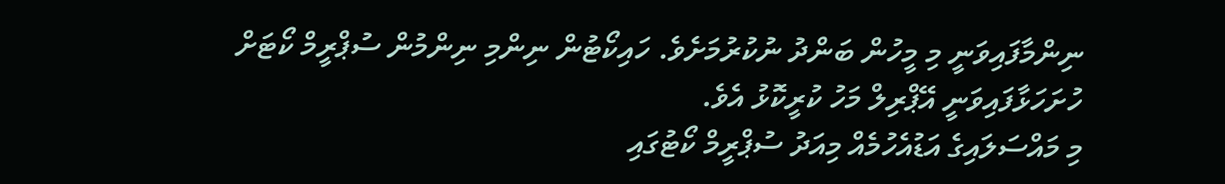ނިންމާފައިވަނީ މި މީހުން ބަންދު ނުކުރުމަށެވެ. ހައިކޯޓުން ނިންމި ނިންމުން ސުޕްރީމް ކޯޓަށް ހުށަހަޅާފައިވަނީ އޭޕްރިލް މަހު ކުރީކޮޅު އެވެ.
މި މައްސަލައިގެ އަޑުއެހުމެއް މިއަދު ސުޕްރީމް ކޯޓުގައި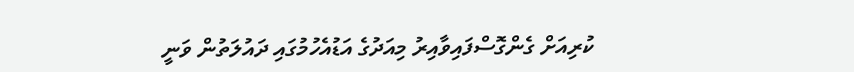ކުރިއަށް ގެންގޮސްފައިވާއިރު މިއަދުގެ އަޑުއެހުމުގައި ދައުލަތުން ވަނީ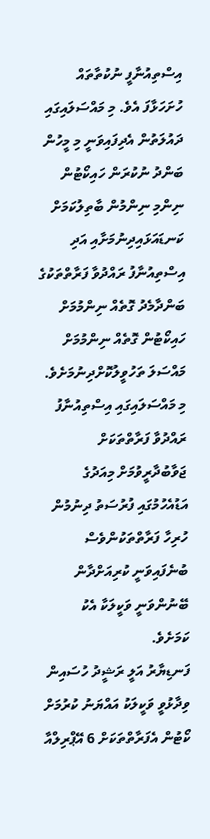އިސްތިއުނާފީ ނުކުތާތައް ހުށަހަޅާފަ އެވެ. މި މައްސަލައިގައި ދައުލަތުން އެދިފައިވަނީ މި މީހުން ބަންދު ނުކުރަން ހައިކޯޓުން ނިންމި ނިންމުން ބާތިލުކަމަށް ކަނޑައަޅައިދިނުމަށާއި އަދި އިސްތިއުނާފު ރައްދުވާ ފަރާތްތަކުގެ ބަންދާމެދު ގޮތެއް ނިންމުމަށް ހައިކޯޓުން ގޮތެއް ނިންމުމަށް މައްސަލަ ތަހުވީލުކޮށްދިނުމަށެވެ.
މި މައްސަލައިގައި އިސްތިއުނާފު ރައްދުވާ ފަރާތްތަކަށް ޖަވާބުދާރީވުމަށް މިއަދުގެ އަޑުއެހުމުގައި ފުރުސަތު ދިނުމުން ހުރިހާ ފަރާތްތަކުންވެސް ބުނެފައިވަނީ ކުރިއަށްދާން ބޭނުންވަނީ ވަކީލަކާ އެކު ކަމަށެވެ.
ފަނޑިޔާރު އަލީ ރަޝީދު ހުސައިން ވިދާޅުވީ ވަކީލަކު އައްޔަނު ކުރުމަށް ކޯޓުން އެފަރާތްތަކަށް 6 އޭޕްރިލްއާ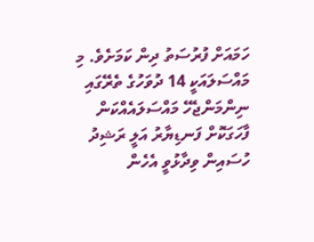ހަމައަށް ފުރުސަތު ދިން ކަމަށެވެ. މި މައްސަލައަކީ 14 ދުވަހުގެ ތެރޭގައި ނިންމަންޖެހޭ މައްސަލައެއްކަން ފާހަގަކޮށް ފަނޑިޔާރު އަލީ ރަޝިދު ހުސައިން ވިދާޅުވީ އެހެން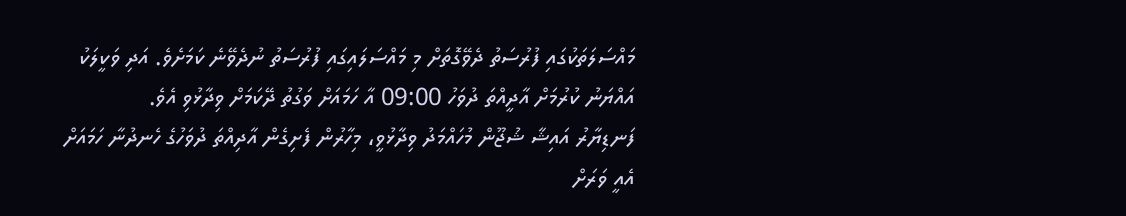މައްސަލަތަކުގައި ފުރުސަތު ދެވޭގޮތަށް މި މައްސަލައިގައި ފުރުސަތު ނުދެވޭނެ ކަމަށެވެ. އަދި ވަކީލަކު އައްޔަނު ކުރުމަށް އާދީއްތަ ދުވަހު 09:00 އާ ހަމައަށް ވަގުތު ދޭކަމަށް ވިދާޅުވި އެވެ.
ފަނޑިޔާރު އައިޝާ ޝުޖޫން މުހައްމަދު ވިދާޅުވީ، މިހާރުން ފެށިގެން އާދިއްތަ ދުވަހުގެ ހެނދުނާ ހަމައަށް އެއީ ވަރަށް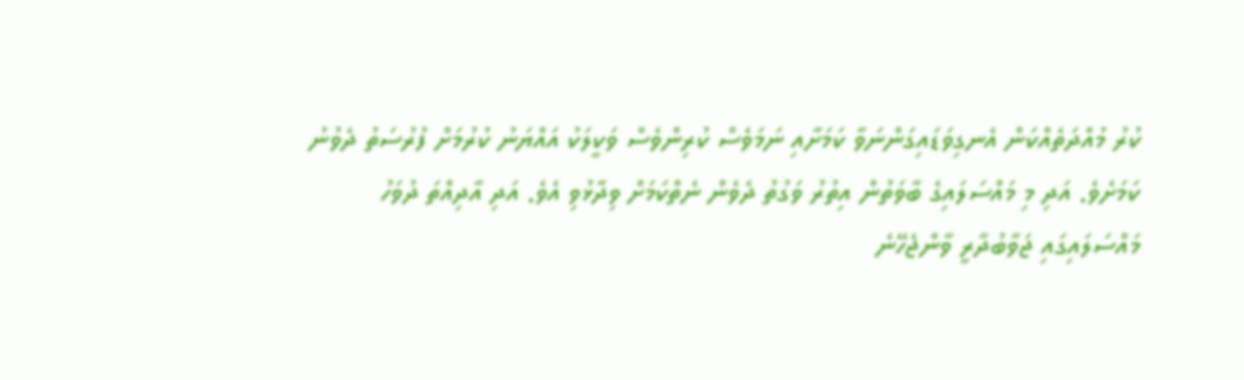ކުރު މުއްދަތެއްކަން އެނގިވަޑައިގަންނަވާ ކަމަށާއި ނަމަވެސް ކުރިންވެސް ވަކީލަކު އައްޔަނު ކުރުމަށް ފުރުސަތު ދެވުނު ކަމަށެވެ. އަދި މި މައްސަލައިގެ ބާވަތުން އިތުރު ވަގުތު ދެވެން ނެތްކަމަށް ވިދާޅުވި އެވެ. އަދި އާދިއްތަ ދުވަހު މައްސަލައިގައި ޖަވާބުދާރީ ވާންޖެހޭނެ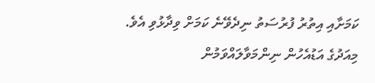ކަމަށާއި އިތުރު ފުރުސަތު ނިދެވޭނެ ކަމަށް ވިދާޅުވި އެވެ.
މިއަދުގެ އަޑުއެހުން ނިންމަވާލައްވަމުން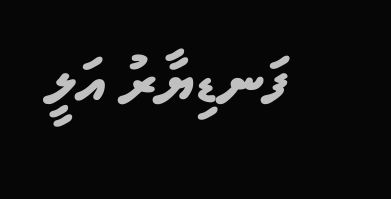ފަނޑިޔާރު އަލީ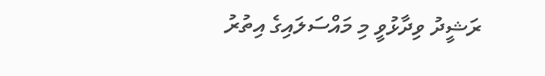ރަޝީދު ވިދާޅުވީ މި މައްސަލައިގެ އިތުރު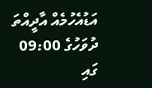އަޑުއެހުމެއް އާދީއްތަ ދުވަހުގެ 09:00 ގައި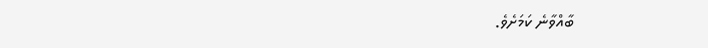ބާއްވާނެ ކަމަށެވެ.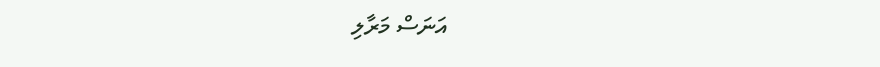އަނަސް މަރާލި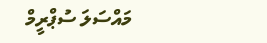މައްސަލަ ސުޕްރީމް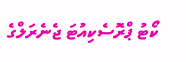ކޯޓު ޕްރޮސެކިއުޓަ ޖެނެރަލްގެ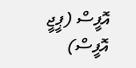އޮފީސް (ޕީޖީ އޮފީސް)